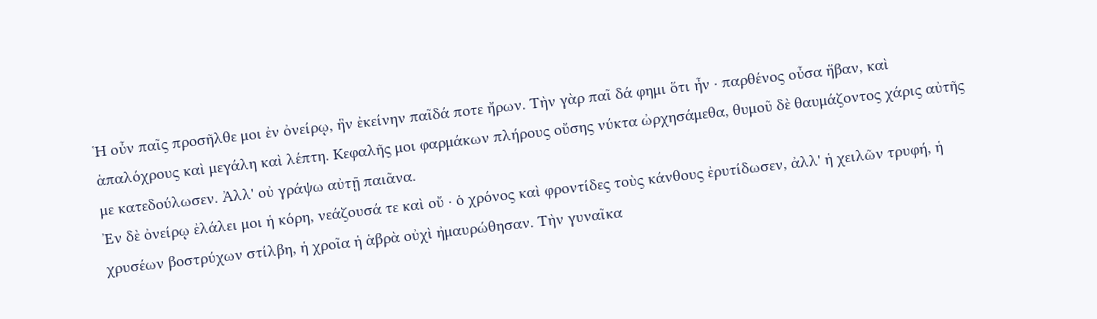Ἡ οὖν παῖς προσῆλθε μοι ἐν ὀνείρῳ, ἣν ἐκείνην παῖδά ποτε ἤρων. Τὴν γὰρ παῖ δά φημι ὅτι ἦν · παρθένος οὖσα ἥβαν, καὶ ἁπαλόχρους καὶ μεγάλη καὶ λέπτη. Κεφαλῆς μοι φαρμάκων πλήρους οὔσης νύκτα ὠρχησάμεθα, θυμοῦ δὲ θαυμάζοντος χάρις αὐτῆς με κατεδούλωσεν. Ἀλλ' οὐ γράψω αὐτῇ παιᾶνα.
Ἐν δὲ ὀνείρῳ ἐλάλει μοι ἡ κόρη, νεάζουσά τε καὶ οὔ · ὁ χρόνος καὶ φροντίδες τοὺς κάνθους ἐρυτίδωσεν, ἀλλ' ἡ χειλῶν τρυφή, ἡ χρυσέων βοστρύχων στίλβη, ἡ χροῖα ἡ ἁβρὰ οὐχὶ ἠμαυρώθησαν. Τὴν γυναῖκα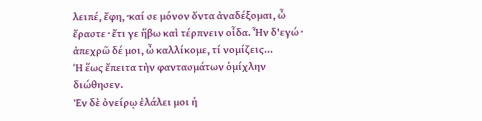λειπέ, ἔφη, ·καί σε μόνον ὄντα ἀναδέξομαι, ὦ ἔραστε · ἔτι γε ἥβω καὶ τέρπνειν οἶδα. Ἦν δ'εγώ · ἀπεχρῶ δέ μοι, ὦ καλλίκομε, τί νομίζεις...
Ἡ ἕως ἔπειτα τὴν φαντασμάτων ὁμίχλην διώθησεν.
Ἐν δὲ ὀνείρῳ ἐλάλει μοι ἡ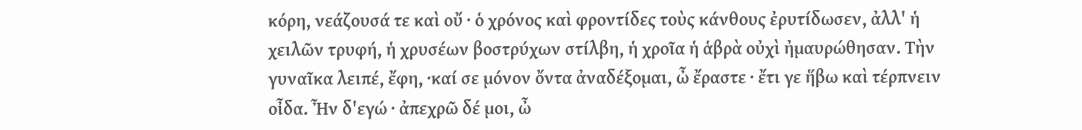κόρη, νεάζουσά τε καὶ οὔ · ὁ χρόνος καὶ φροντίδες τοὺς κάνθους ἐρυτίδωσεν, ἀλλ' ἡ χειλῶν τρυφή, ἡ χρυσέων βοστρύχων στίλβη, ἡ χροῖα ἡ ἁβρὰ οὐχὶ ἠμαυρώθησαν. Τὴν γυναῖκα λειπέ, ἔφη, ·καί σε μόνον ὄντα ἀναδέξομαι, ὦ ἔραστε · ἔτι γε ἥβω καὶ τέρπνειν οἶδα. Ἦν δ'εγώ · ἀπεχρῶ δέ μοι, ὦ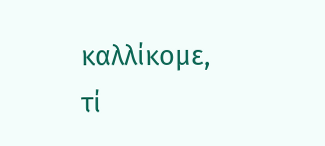καλλίκομε, τί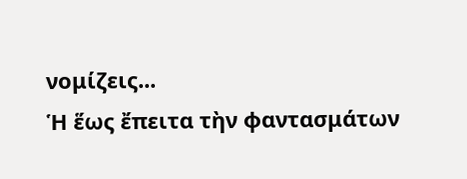νομίζεις...
Ἡ ἕως ἔπειτα τὴν φαντασμάτων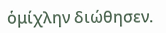ὁμίχλην διώθησεν.